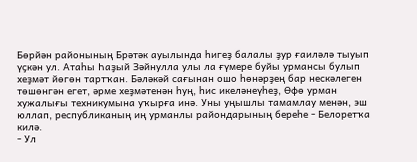Бөрйән районының Брәтәк ауылында һигеҙ балалы ҙур ғаиләлә тыуып үҫкән ул. Атаһы Һаҙый Зәйнулла улы ла ғүмере буйы урмансы булып хеҙмәт йөгөн тартҡан. Бәләкәй сағынан ошо һөнәрҙең бар нескәлеген төшөнгән егет, әрме хеҙмәтенән һуң, һис икеләнеүһеҙ, Өфө урман хужалығы техникумына уҡырға инә. Уны уңышлы тамамлау менән, эш юллап, республиканың иң урманлы райондарының береһе - Белоретҡа килә.
- Ул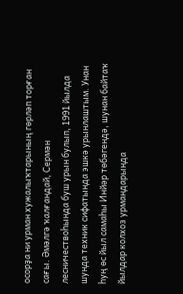осорҙа ни урман хужалыҡтарының гөрләп торған сағы. Әмәлгә ҡалғандай, Сермән лесничествоһында буш урын булып, 1991 йылда шунда техник сифатында эшкә урынлаштым. Унан һуң өс йыл самаһы Инйәр төбәгендә, шунан байтаҡ йылдар колхоз урмандарында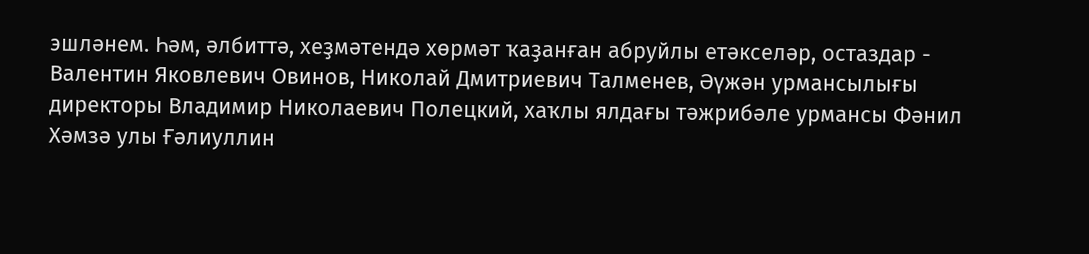эшләнем. Һәм, әлбиттә, хеҙмәтендә хөрмәт ҡаҙанған абруйлы етәкселәр, остаздар - Валентин Яковлевич Овинов, Николай Дмитриевич Талменев, Әүжән урмансылығы директоры Владимир Николаевич Полецкий, хаҡлы ялдағы тәжрибәле урмансы Фәнил Хәмзә улы Ғәлиуллин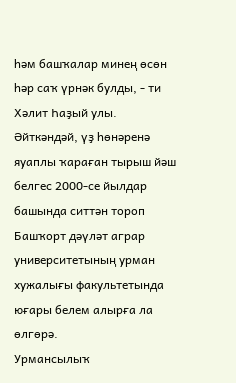һәм башҡалар минең өсөн һәр саҡ үрнәк булды, - ти Хәлит Һаҙый улы.
Әйткәндәй, үҙ һөнәренә яуаплы ҡараған тырыш йәш белгес 2000-се йылдар башында ситтән тороп Башҡорт дәүләт аграр университетының урман хужалығы факультетында юғары белем алырға ла өлгөрә.
Урмансылыҡ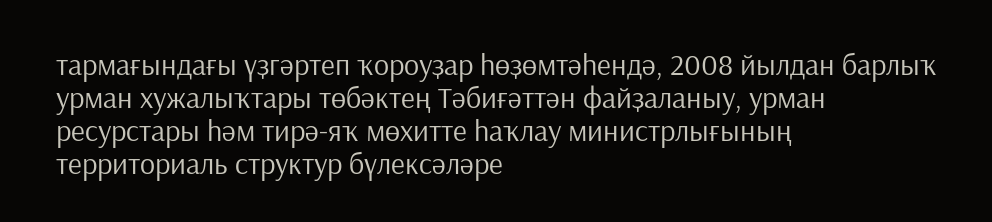тармағындағы үҙгәртеп ҡороуҙар һөҙөмтәһендә, 2008 йылдан барлыҡ урман хужалыҡтары төбәктең Тәбиғәттән файҙаланыу, урман ресурстары һәм тирә-яҡ мөхитте һаҡлау министрлығының территориаль структур бүлексәләре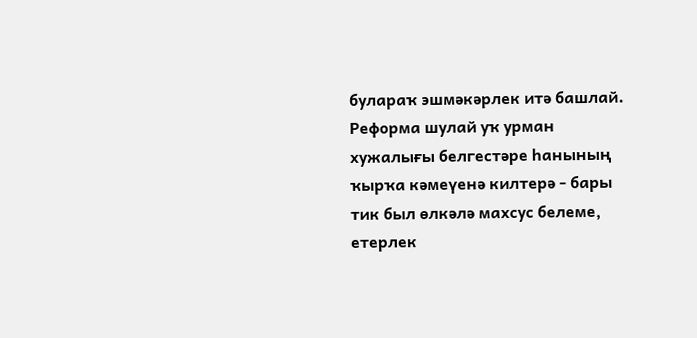булараҡ эшмәкәрлек итә башлай. Реформа шулай уҡ урман хужалығы белгестәре һанының ҡырҡа кәмеүенә килтерә - бары тик был өлкәлә махсус белеме, етерлек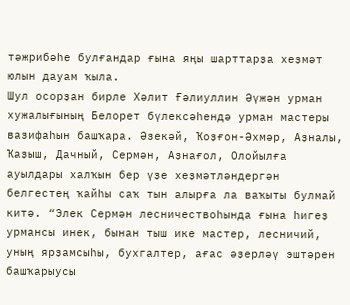тәжрибәһе булғандар ғына яңы шарттарҙа хеҙмәт юлын дауам ҡыла.
Шул осорҙан бирле Хәлит Ғәлиуллин Әүжән урман хужалығының Белорет бүлексәһендә урман мастеры вазифаһын башҡара. Әзекәй, Ҡоҙғон-Әхмәр, Аҙналы, Ҡаҙыш, Дачный, Сермән, Аҙнағол, Олойылға ауылдары халҡын бер үҙе хеҙмәтләндергән белгестең ҡайһы саҡ тын алырға ла ваҡыты булмай китә. “Элек Сермән лесничествоһында ғына һигеҙ урмансы инек, бынан тыш ике мастер, лесничий, уның ярҙамсыһы, бухгалтер, ағас әҙерләү эштәрен башҡарыусы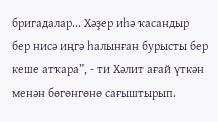бригадалар... Хәҙер иһә ҡасандыр бер нисә иңгә һалынған бурысты бер кеше атҡара”, - ти Хәлит ағай үткән менән бөгөнгөнө сағыштырып.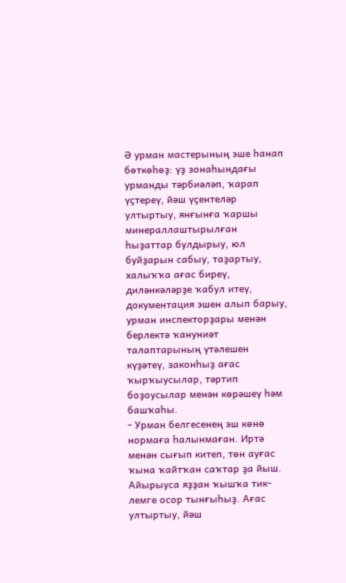Ә урман мастерының эше һанап бөткөһөҙ: үҙ зонаһындағы урманды тәрбиәләп, ҡарап үҫтереү, йәш үҫентеләр ултыртыу, янғынға ҡаршы минераллаштырылған һыҙаттар булдырыу, юл буйҙарын сабыу, таҙартыу, халыҡҡа ағас биреү, диләнкәләрҙе ҡабул итеү, документация эшен алып барыу, урман инспекторҙары менән берлектә ҡануниәт талаптарының үтәлешен күҙәтеү, законһыҙ ағас
ҡырҡыусылар, тәртип боҙоусылар менән көрәшеү һәм башҡаһы.
- Урман белгесенең эш көнө нормаға һалынмаған. Иртә менән сығып китеп, төн ауғас ҡына ҡайтҡан саҡтар ҙа йыш. Айырыуса яҙҙан ҡышҡа тик-
лемге осор тынғыһыҙ. Ағас ултыртыу, йәш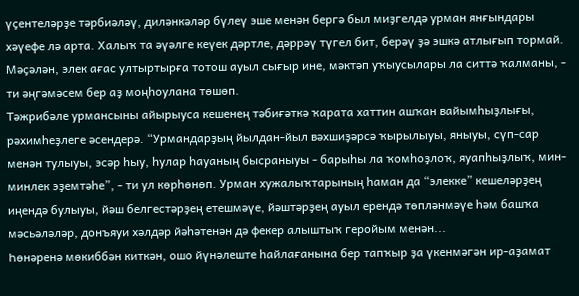үҫентеләрҙе тәрбиәләү, диләнкәләр бүлеү эше менән бергә был миҙгелдә урман янғындары хәүефе лә арта. Халыҡ та әүәлге кеүек дәртле, дәррәү түгел бит, берәү ҙә эшкә атлығып тормай. Мәҫәлән, элек ағас ултыртырға тотош ауыл сығыр ине, мәктәп уҡыусылары ла ситтә ҡалманы, - ти әңгәмәсем бер аҙ моңһоулана төшөп.
Тәжрибәле урмансыны айырыуса кешенең тәбиғәткә ҡарата хаттин ашҡан вайымһыҙлығы, рәхимһеҙлеге әсендерә. “Урмандарҙың йылдан-йыл вәхшиҙәрсә ҡырылыуы, яныуы, сүп-сар менән тулыуы, эсәр һыу, һулар һауаның бысраныуы - барыһы ла ҡомһоҙлоҡ, яуапһыҙлыҡ, мин-минлек эҙемтәһе”, - ти ул көрһөнөп. Урман хужалыҡтарының һаман да “элекке” кешеләрҙең иңендә булыуы, йәш белгестәрҙең етешмәүе, йәштәрҙең ауыл ерендә төпләнмәүе һәм башҡа мәсьәләләр, донъяуи хәлдәр йәһәтенән дә фекер алыштыҡ геройым менән...
Һөнәренә мөкиббән киткән, ошо йүнәлеште һайлағанына бер тапҡыр ҙа үкенмәгән ир-аҙамат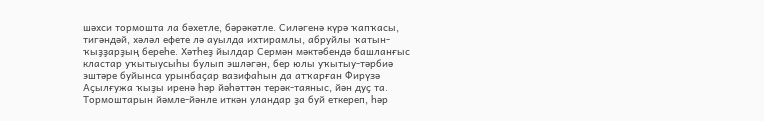шәхси тормошта ла бәхетле, бәрәкәтле. Силәгенә күрә ҡапҡасы, тигәндәй, хәләл ефете лә ауылда ихтирамлы, абруйлы ҡатын-ҡыҙҙарҙың береһе. Хәтһеҙ йылдар Сермән мәктәбендә башланғыс кластар уҡытыусыһы булып эшләгән, бер юлы уҡытыу-тәрбиә эштәре буйынса урынбаҫар вазифаһын да атҡарған Фирүзә Аҫылғужа ҡыҙы иренә һәр йәһәттән терәк-таяныс, йән дуҫ та.
Тормоштарын йәмле-йәнле иткән уландар ҙа буй еткереп, һәр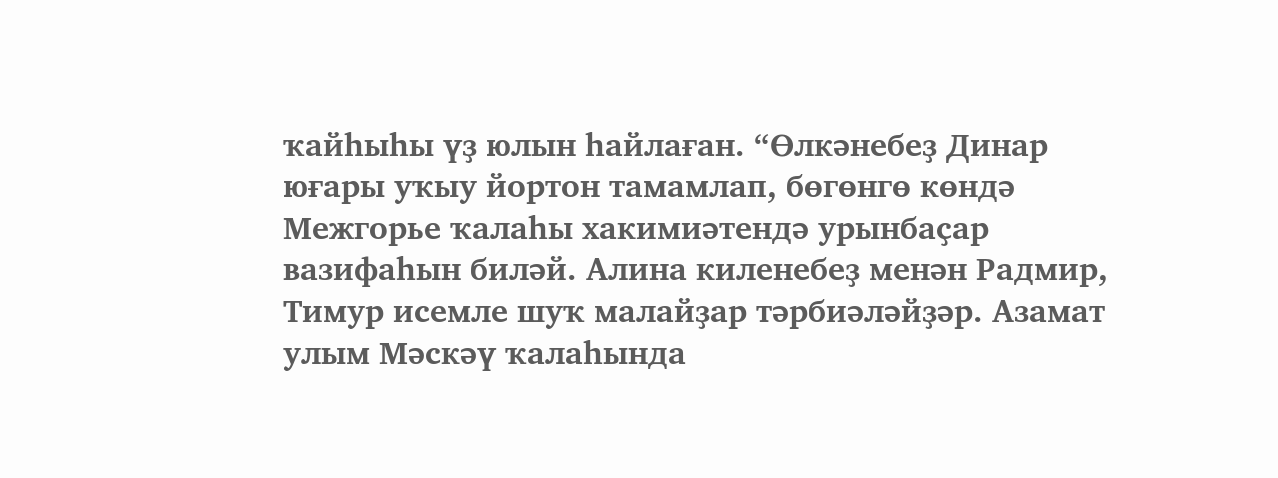ҡайһыһы үҙ юлын һайлаған. “Өлкәнебеҙ Динар юғары уҡыу йортон тамамлап, бөгөнгө көндә Межгорье ҡалаһы хакимиәтендә урынбаҫар вазифаһын биләй. Алина киленебеҙ менән Радмир, Тимур исемле шуҡ малайҙар тәрбиәләйҙәр. Азамат улым Мәскәү ҡалаһында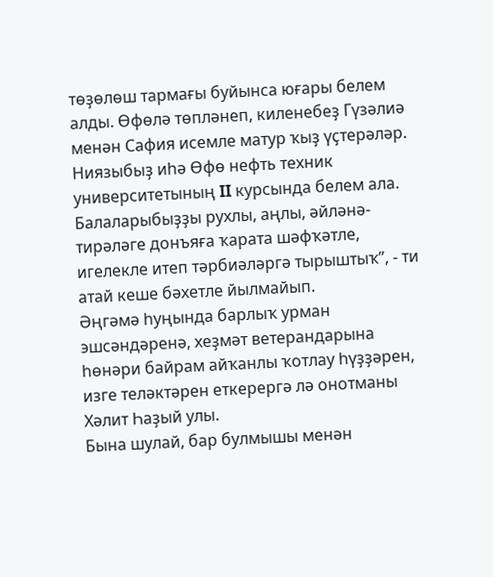төҙөлөш тармағы буйынса юғары белем алды. Өфөлә төпләнеп, киленебеҙ Гүзәлиә менән Сафия исемле матур ҡыҙ үҫтерәләр. Ниязыбыҙ иһә Өфө нефть техник университетының II курсында белем ала. Балаларыбыҙҙы рухлы, аңлы, әйләнә-тирәләге донъяға ҡарата шәфҡәтле, игелекле итеп тәрбиәләргә тырыштыҡ”, - ти атай кеше бәхетле йылмайып.
Әңгәмә һуңында барлыҡ урман эшсәндәренә, хеҙмәт ветерандарына һөнәри байрам айҡанлы ҡотлау һүҙҙәрен, изге теләктәрен еткерергә лә онотманы Хәлит Һаҙый улы.
Бына шулай, бар булмышы менән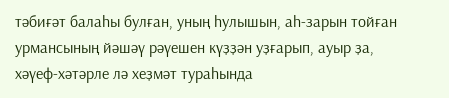тәбиғәт балаһы булған, уның һулышын, аһ-зарын тойған урмансының йәшәү рәүешен күҙҙән уҙғарып, ауыр ҙа, хәүеф-хәтәрле лә хеҙмәт тураһында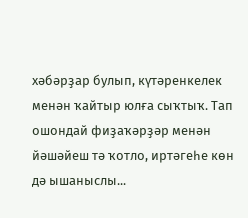хәбәрҙар булып, күтәренкелек менән ҡайтыр юлға сыҡтыҡ. Тап ошондай фиҙаҡәрҙәр менән йәшәйеш тә ҡотло, иртәгеһе көн дә ышаныслы...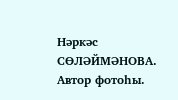Нәркәс СӨЛӘЙМӘНОВА.
Автор фотоһы.